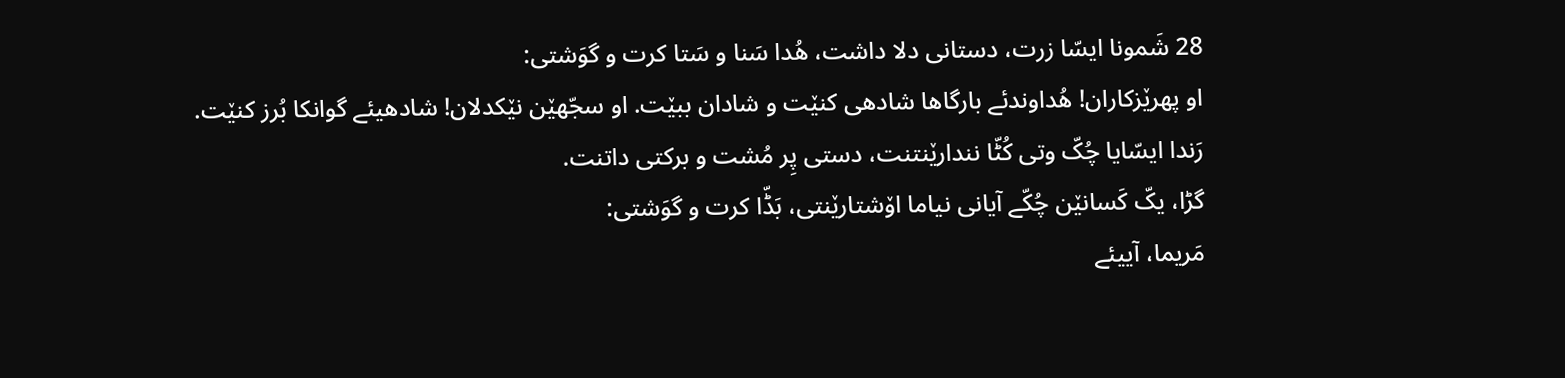28 شَمونا ایسّا زرت، دستانی دلا داشت، هُدا سَنا و سَتا کرت و گوَشتی:
او پهرێزکاران! هُداوندئے بارگاها شادهی کنێت و شادان ببێت. او سجّهێن نێکدلان! شادهیئے گوانکا بُرز کنێت.
رَندا ایسّایا چُکّ وتی کُٹّا نندارێنتنت، دستی پِر مُشت و برکتی داتنت.
گڑا، یکّ کَسانێن چُکّے آیانی نیاما اۆشتارێنتی، بَڈّا کرت و گوَشتی:
مَریما، آییئے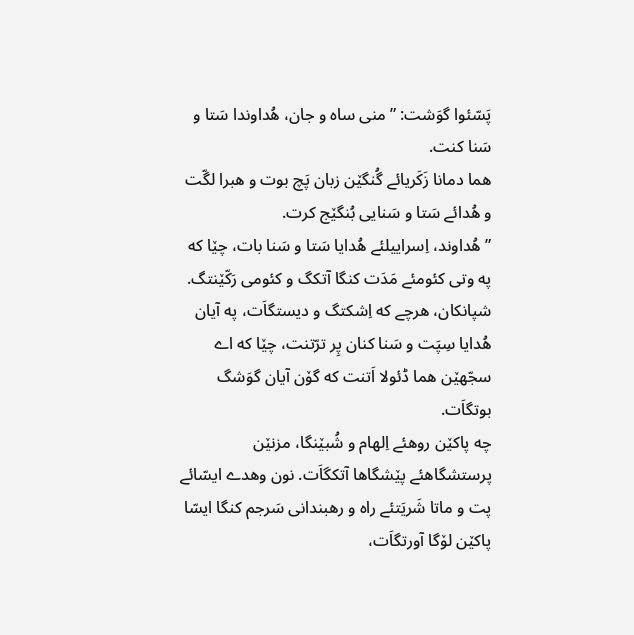پَسّئوا گوَشت: ”منی ساه و جان، هُداوندا سَتا و سَنا کنت.
هما دمانا زَکَریائے گُنگێن زبان پَچ بوت و هبرا لگّت و هُدائے سَتا و سَنایی بُنگێج کرت.
”هُداوند، اِسراییلئے هُدایا سَتا و سَنا بات، چێا که په وتی کئومئے مَدَت کنگا آتکگ و کئومی رَکّێنتگ.
شپانکان، هرچے که اِشکتگ و دیستگاَت، په آیان هُدایا سِپَت و سَنا کنان پِر ترّتنت، چێا که اے سجّهێن هما ڈئولا اَتنت که گۆن آیان گوَشگ بوتگاَت.
چه پاکێن روهئے اِلهام و شُبێنگا، مزنێن پرستشگاهئے پێشگاها آتکگاَت. نون وهدے ایسّائے پت و ماتا شَریَتئے راه و رهبندانی سَرجم کنگا ایسّا پاکێن لۆگا آورتگاَت،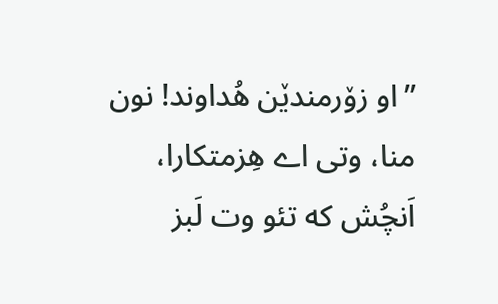”او زۆرمندێن هُداوند! نون منا، وتی اے هِزمتکارا، اَنچُش که تئو وت لَبز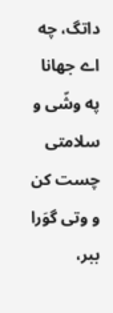داتگ، چه اے جهانا په وشّی و سلامتی چست کن و وتی گوَرا ببر،